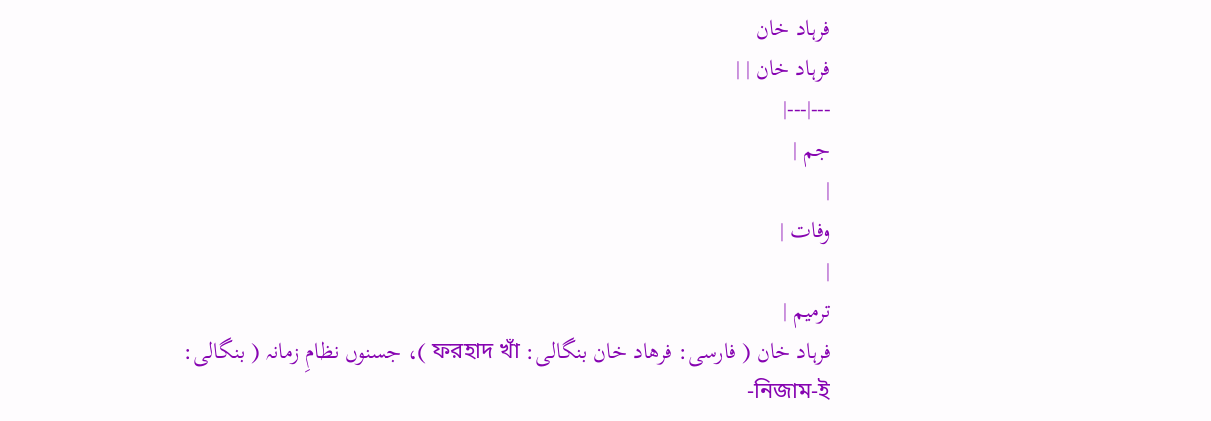فرہاد خان
فرہاد خان | |
---|---|
جم |
|
وفات |
|
ترمیم |
فرہاد خان ( فارسی: فرهاد خان بنگالی: ফরহাদ খাঁ )، جسنوں نظامِ زمانہ ( بنگالی: নিজাম-ই-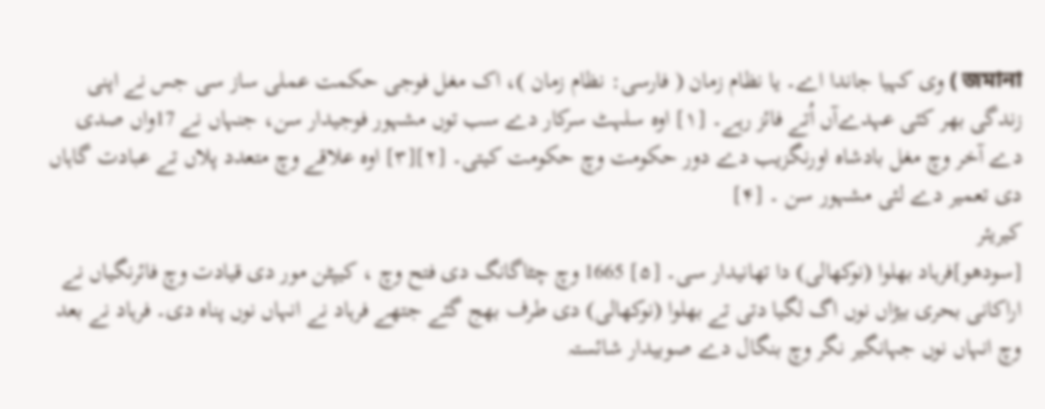জমানা ) وی کہیا جاندا اے۔ یا نظام زمان ( فارسی: نظام زمان )، اک مغل فوجی حکمت عملی ساز سی جس نے اپنی زندگی بھر کئی عہدےآں اُتے فائز رہے۔ [۱] اوہ سلہٹ سرکار دے سب توں مشہور فوجیدار سن، جنہاں نے 17واں صدی دے آخر وچ مغل بادشاہ اورنگزیب دے دور حکومت وچ حکومت کیتی۔ [۲][۳] اوہ علاقے وچ متعدد پلاں تے عبادت گاہاں دی تعمیر دے لئی مشہور سن ۔ [۴]
کیریئر
[سودھو]فرہاد بھلوا (نوکھالی) دا تھانیدار سی۔ [۵] 1665 وچ چٹاگانگ دی فتح وچ ، کیپٹن مور دی قیادت وچ فائرنگیاں نے اراکانی بحری بیڑاں نوں اگ لگیا دتی تے بھلوا (نوکھالی) دی طرف بھج گئے جتھے فرہاد نے انہاں نوں پناہ دی۔ فرہاد نے بعد وچ انہاں نوں جہانگیر نگر وچ بنگال دے صوبیدار شائستہ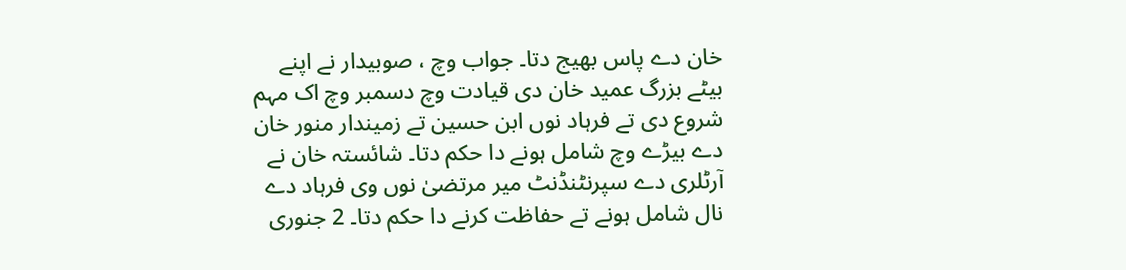خان دے پاس بھیج دتا۔ جواب وچ ، صوبیدار نے اپنے بیٹے بزرگ عمید خان دی قیادت وچ دسمبر وچ اک مہم شروع دی تے فرہاد نوں ابن حسین تے زمیندار منور خان دے بیڑے وچ شامل ہونے دا حکم دتا۔ شائستہ خان نے آرٹلری دے سپرنٹنڈنٹ میر مرتضیٰ نوں وی فرہاد دے نال شامل ہونے تے حفاظت کرنے دا حکم دتا۔ 2 جنوری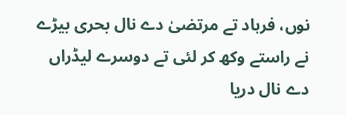نوں، فرہاد تے مرتضیٰ دے نال بحری بیڑے نے راستے وکھ کر لئی تے دوسرے لیڈراں دے نال دریا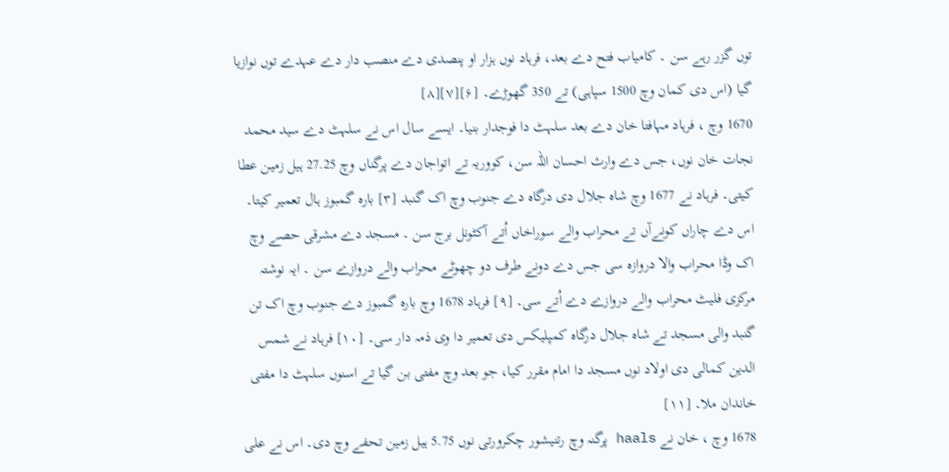توں گزر رہے سن ۔ کامیاب فتح دے بعد، فرہاد نوں ہزار او پنصدی دے منصب دار دے عہدے توں نوازیا گیا (اس دی کمان وچ 1500 سپاہی) تے 350 گھوڑے۔ [۶][۷][۸]
1670 وچ ، فرہاد مہافتا خان دے بعد سلہٹ دا فوجدار بنیا۔ ايسے سال اس نے سلہٹ دے سید محمد نجات خان نوں، جس دے وارث احسان اللہ سن، کووریہ تے اتواجان دے پرگناں وچ 27.25 ہیل زمین عطا کيتی۔ فرہاد نے 1677 وچ شاہ جلال دی درگاہ دے جنوب وچ اک گنبد [۳] بارہ گمبوز ہال تعمیر کيتا۔ اس دے چاراں کونےآں تے محراب والے سوراخاں اُتے آکٹونل برج سن ۔ مسجد دے مشرقی حصے وچ اک وڈا محراب والا دروازہ سی جس دے دونے طرف دو چھوٹے محراب والے دروازے سن ۔ ایہ نوشتہ مرکزی فلیٹ محراب والے دروازے دے اُتے سی۔ [۹] فرہاد 1678 وچ بارہ گمبوز دے جنوب وچ اک تن گنبد والی مسجد تے شاہ جلال درگاہ کمپلیکس دی تعمیر دا وی ذمہ دار سی۔ [۱۰] فرہاد نے شمس الدین کمالی دی اولاد نوں مسجد دا امام مقرر کیا، جو بعد وچ مفتی بن گیا تے اسنوں سلہٹ دا مفتی خاندان ملا۔ [۱۱]
1678 وچ ، خان نے haals پرگنہ وچ رتنیشور چکرورتی نوں 5.75 ہیل زمین تحفے وچ دی۔ اس نے علی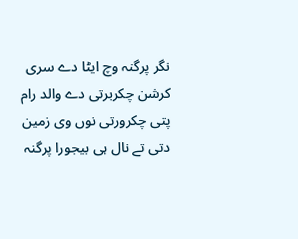نگر پرگنہ وچ ایٹا دے سری کرشن چکربرتی دے والد رام پتی چکرورتی نوں وی زمین دتی تے نال ہی بیجورا پرگنہ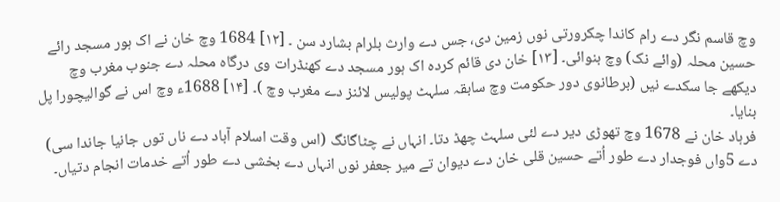وچ قاسم نگر دے رام کاندا چکرورتی نوں زمین دی، جس دے وارث بلرام بشارد سن ۔ [۱۲] 1684 وچ خان نے اک ہور مسجد رائے حسین محلہ (وائے نک) وچ بنوائی۔ [۱۳] خان دی قائم کردہ اک ہور مسجد دے کھنڈرات وی درگاہ محلہ دے جنوب مغرب وچ دیکھے جا سکدے نيں (برطانوی دور حکومت وچ سابقہ سلہٹ پولیس لائنز دے مغرب وچ )۔ [۱۴] 1688ء وچ اس نے گوالیچورا پل بنایا۔
فرہاد خان نے 1678 وچ تھوڑی دیر دے لئی سلہٹ چھڈ دتا۔ انہاں نے چٹاگانگ (اس وقت اسلام آباد دے ناں توں جانیا جاندا سی) دے 5واں فوجدار دے طور اُتے حسین قلی خان دے دیوان تے میر جعفر نوں انہاں دے بخشی دے طور اُتے خدمات انجام دتیاں۔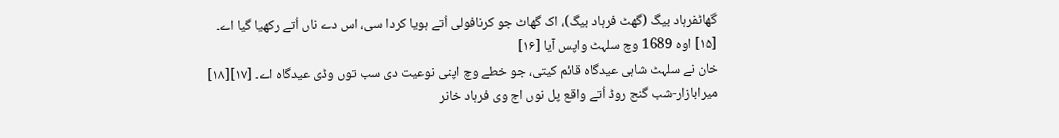گھاٹفرہاد بیگ (گھٹ فرہاد بیگ)، اک گھاٹ جو کرنافولی اُتے ہويا کردا سی، اس دے ناں اُتے رکھیا گیا اے۔ [۱۵] اوہ 1689 وچ سلہٹ واپس آیا [۱۶]
خان نے سلہٹ شاہی عیدگاہ قائم کيتی، جو خطے وچ اپنی نوعیت دی سب توں وڈی عیدگاہ اے۔ [۱۷][۱۸] میرابازار-شب گنج روڈ اُتے واقع پل نوں اج وی فرہاد خانر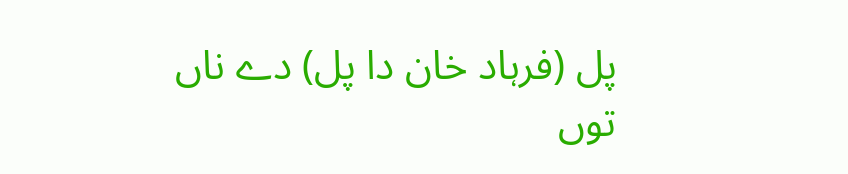پل (فرہاد خان دا پل) دے ناں توں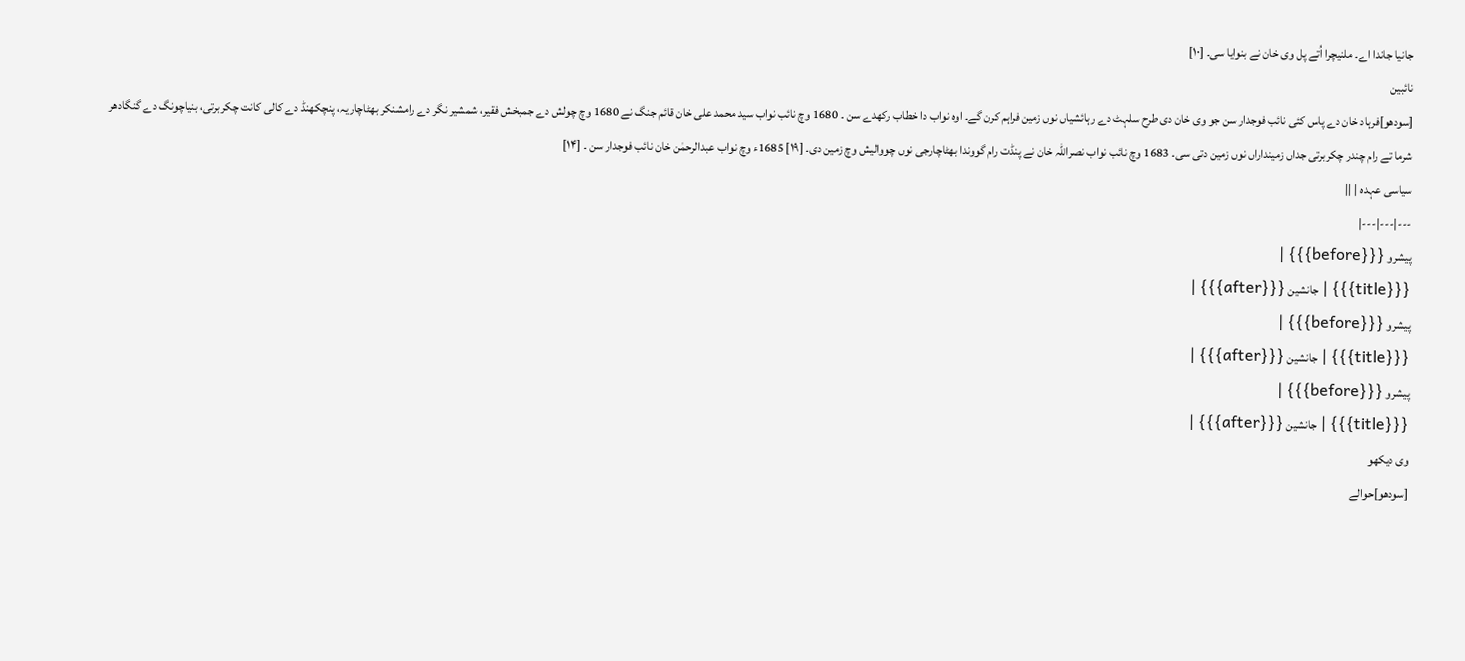جانیا جاندا اے۔ ملنیچرا اُتے پل وی خان نے بنوایا سی۔ [۱۰]
نائبین
[سودھو]فرہاد خان دے پاس کئی نائب فوجدار سن جو وی خان دی طرح سلہٹ دے رہائشیاں نوں زمین فراہم کرن گے۔ اوہ نواب دا خطاب رکھدے سن ۔ 1680 وچ نائب نواب سید محمد علی خان قائم جنگ نے 1680 وچ چولش دے جمبخش فقیر، شمشیر نگر دے رامشنکر بھٹاچاریہ، پنچکھنڈ دے کالی کانت چکربرتی، بنیاچونگ دے گنگادھر شرما تے رام چندر چکربرتی جداں زمینداراں نوں زمین دتی سی۔ 1683 وچ نائب نواب نصراللہ خان نے پنڈت رام گووندا بھٹاچارجی نوں چووالیش وچ زمین دی۔ [۱۹] 1685ء وچ نواب عبدالرحمٰن خان نائب فوجدار سن ۔ [۱۴]
سیاسی عہدہ | ||
---|---|---|
پیشرو {{{before}}} |
{{{title}}} | جانشین {{{after}}} |
پیشرو {{{before}}} |
{{{title}}} | جانشین {{{after}}} |
پیشرو {{{before}}} |
{{{title}}} | جانشین {{{after}}} |
وی دیکھو
[سودھو]حوالے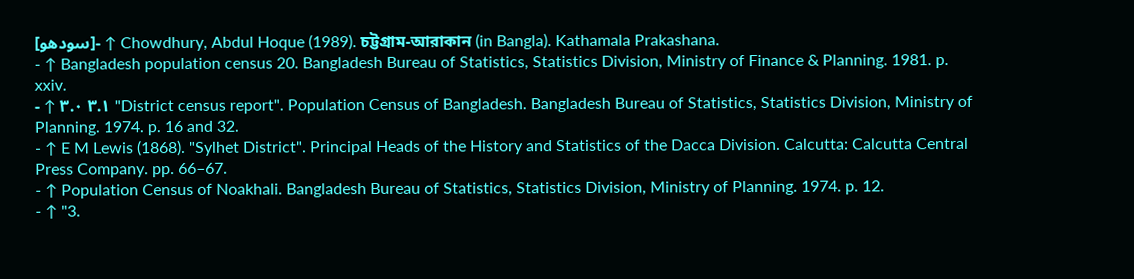[سودھو]- ↑ Chowdhury, Abdul Hoque (1989). চট্টগ্রাম-আরাকান (in Bangla). Kathamala Prakashana.
- ↑ Bangladesh population census 20. Bangladesh Bureau of Statistics, Statistics Division, Ministry of Finance & Planning. 1981. p. xxiv.
- ↑ ۳.۰ ۳.۱ "District census report". Population Census of Bangladesh. Bangladesh Bureau of Statistics, Statistics Division, Ministry of Planning. 1974. p. 16 and 32.
- ↑ E M Lewis (1868). "Sylhet District". Principal Heads of the History and Statistics of the Dacca Division. Calcutta: Calcutta Central Press Company. pp. 66–67.
- ↑ Population Census of Noakhali. Bangladesh Bureau of Statistics, Statistics Division, Ministry of Planning. 1974. p. 12.
- ↑ "3.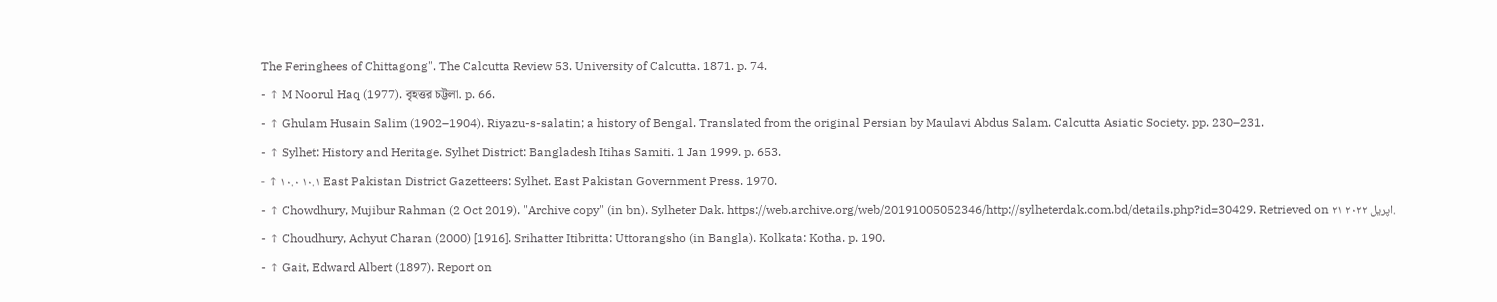The Feringhees of Chittagong". The Calcutta Review 53. University of Calcutta. 1871. p. 74.
- ↑ M Noorul Haq (1977). বৃহত্তর চট্টলা. p. 66.
- ↑ Ghulam Husain Salim (1902–1904). Riyazu-s-salatin; a history of Bengal. Translated from the original Persian by Maulavi Abdus Salam. Calcutta Asiatic Society. pp. 230–231.
- ↑ Sylhet: History and Heritage. Sylhet District: Bangladesh Itihas Samiti. 1 Jan 1999. p. 653.
- ↑ ۱۰.۰ ۱۰.۱ East Pakistan District Gazetteers: Sylhet. East Pakistan Government Press. 1970.
- ↑ Chowdhury, Mujibur Rahman (2 Oct 2019). "Archive copy" (in bn). Sylheter Dak. https://web.archive.org/web/20191005052346/http://sylheterdak.com.bd/details.php?id=30429. Retrieved on ۲۱ اپریل ۲۰۲۲.
- ↑ Choudhury, Achyut Charan (2000) [1916]. Srihatter Itibritta: Uttorangsho (in Bangla). Kolkata: Kotha. p. 190.
- ↑ Gait, Edward Albert (1897). Report on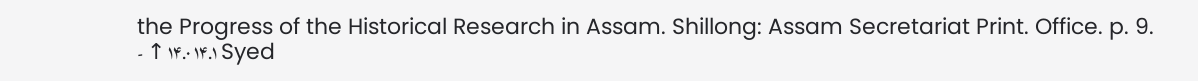the Progress of the Historical Research in Assam. Shillong: Assam Secretariat Print. Office. p. 9.
- ↑ ۱۴.۰ ۱۴.۱ Syed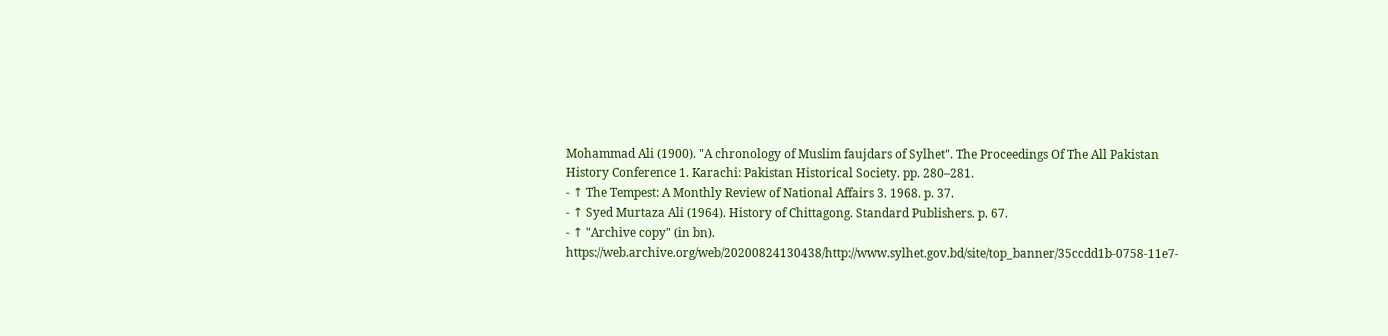Mohammad Ali (1900). "A chronology of Muslim faujdars of Sylhet". The Proceedings Of The All Pakistan History Conference 1. Karachi: Pakistan Historical Society. pp. 280–281.
- ↑ The Tempest: A Monthly Review of National Affairs 3. 1968. p. 37.
- ↑ Syed Murtaza Ali (1964). History of Chittagong. Standard Publishers. p. 67.
- ↑ "Archive copy" (in bn). https://web.archive.org/web/20200824130438/http://www.sylhet.gov.bd/site/top_banner/35ccdd1b-0758-11e7-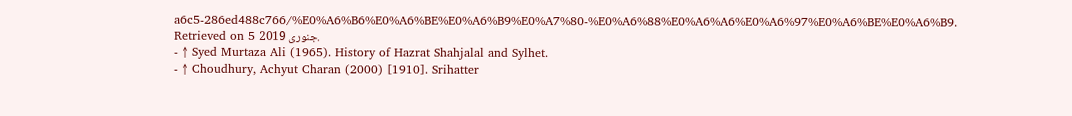a6c5-286ed488c766/%E0%A6%B6%E0%A6%BE%E0%A6%B9%E0%A7%80-%E0%A6%88%E0%A6%A6%E0%A6%97%E0%A6%BE%E0%A6%B9. Retrieved on 5 جنوری 2019.
- ↑ Syed Murtaza Ali (1965). History of Hazrat Shahjalal and Sylhet.
- ↑ Choudhury, Achyut Charan (2000) [1910]. Srihatter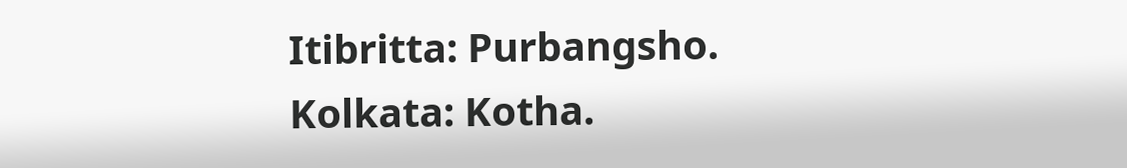Itibritta: Purbangsho. Kolkata: Kotha.